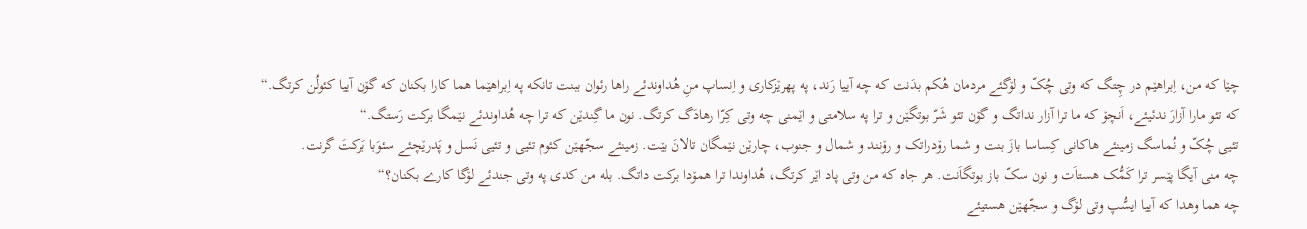چێا که من، اِبراهێم در چِتگ که وتی چُکّ و لۆگئے مردمان هُکم بدَنت که چه آییا رَند، په پهرێزکاری و اِنساپ منِ هُداوندئے راها رئوان ببنت تانکه په اِبراهێما هما کارا بکنان که گۆن آییا کئولُن کرتگ.“
که تئو مارا آزارَ ندئیئے، اَنچۆ که ما ترا آزار نداتگ و گۆن تئو شَرّ بوتگێن و ترا په سلامتی و اێمنی چه وتی کِرّا رهادَگ کرتگ. نون ما گِندێن که ترا چه هُداوندئے نێمگا برکت رَستگ.“
تئیی چُکّ و نُماسگ زمینئے هاکانی کِساسا بازَ بنت و شما رۆدراتک و رۆنند و شمال و جنوب، چارێن نێمگان تالانَ بێت. زمینئے سجّهێن کئوم تئیی و تئیی نَسل و پَدرێچئے سئوَبا بَرکتَ گرنت.
چه منی آیگا پێسر ترا کَمُّک هستاَت و نون سکّ باز بوتگاَنت. هر جاه که من وتی پاد اێر کرتگ، هُداوندا ترا همۆدا برکت داتگ. بله من کدی په وتی جندئے لۆگا کارے بکنان؟“
چه هما وهدا که آییا ایسُّپ وتی لۆگ و سجّهێن هستیئے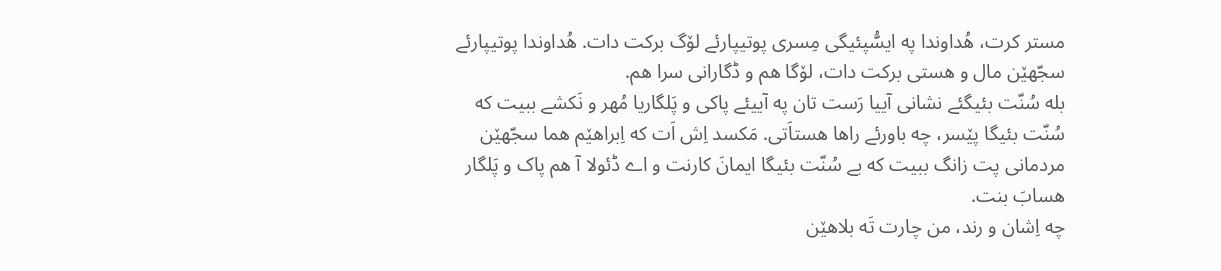مستر کرت، هُداوندا په ایسُّپئیگی مِسری پوتیپارئے لۆگ برکت دات. هُداوندا پوتیپارئے سجّهێن مال و هستی برکت دات، لۆگا هم و ڈگارانی سرا هم.
بله سُنّت بئیگئے نشانی آییا رَست تان په آییئے پاکی و پَلگاریا مُهر و نَکشے ببیت که سُنّت بئیگا پێسر، چه باورئے راها هستاَتی. مَکسد اِش اَت که اِبراهێم هما سجّهێن مردمانی پت زانگ ببیت که بے سُنّت بئیگا ایمانَ کارنت و اے ڈئولا آ هم پاک و پَلگار هسابَ بنت.
چه اِشان و رند، من چارت تَه بلاهێن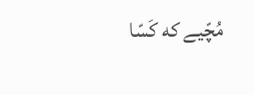مُچّیے که کَسّا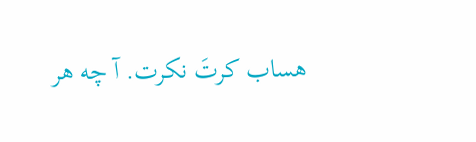هساب کرتَ نکرت. آ چه هر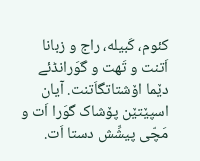کئوم، کَبیله، راج و زبانا اَتنت و تَهت و گوَرانڈئے دێما اۆشتاتگاَتنت. آیان اسپێتێن پۆشاک گوَرا اَت و مَچّی پیشِّش دستا اَت.